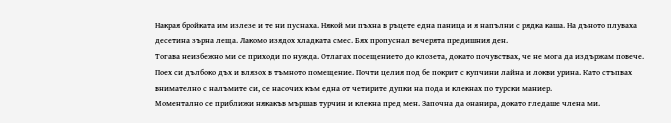Накрая бройката им излезе и те ни пуснаха. Някой ми пъхна в ръцете една паница и я напълни с рядка каша. На дъното плуваха десетина зърна леща. Лакомо изядох хладката смес. Бях пропуснал вечерята предишния ден.
Тогава неизбежно ми се приходи по нужда. Отлагах посещението до клозета, докато почувствах, че не мога да издържам повече. Поех си дълбоко дъх и влязох в тъмното помещение. Почти целия под бе покрит с купчини лайна и локви урина. Като стъпвах внимателно с налъмите си, се насочих към една от четирите дупки на пода и клекнах по турски маниер.
Моментално се приближи някакъв мършав турчин и клекна пред мен. Започна да онанира, докато гледаше члена ми.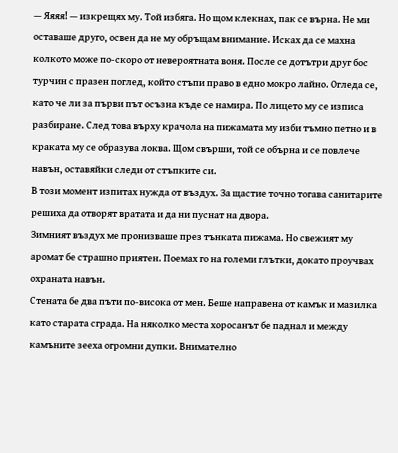— Яяяя! — изкрещях му. Той избяга. Но щом клекнах, пак се върна. Не ми оставаше друго, освен да не му обръщам внимание. Исках да се махна колкото може по-скоро от невероятната воня. После се дотътри друг бос турчин с празен поглед, който стъпи право в едно мокро лайно. Огледа се, като че ли за първи път осъзна къде се намира. По лицето му се изписа разбиране. След това върху крачола на пижамата му изби тъмно петно и в краката му се образува локва. Щом свърши, той се обърна и се повлече навън, оставяйки следи от стъпките си.
В този момент изпитах нужда от въздух. За щастие точно тогава санитарите решиха да отворят вратата и да ни пуснат на двора.
Зимният въздух ме пронизваше през тънката пижама. Но свежият му аромат бе страшно приятен. Поемах го на големи глътки, докато проучвах охраната навън.
Стената бе два пъти по-висока от мен. Беше направена от камък и мазилка като старата сграда. На няколко места хоросанът бе паднал и между камъните зееха огромни дупки. Внимателно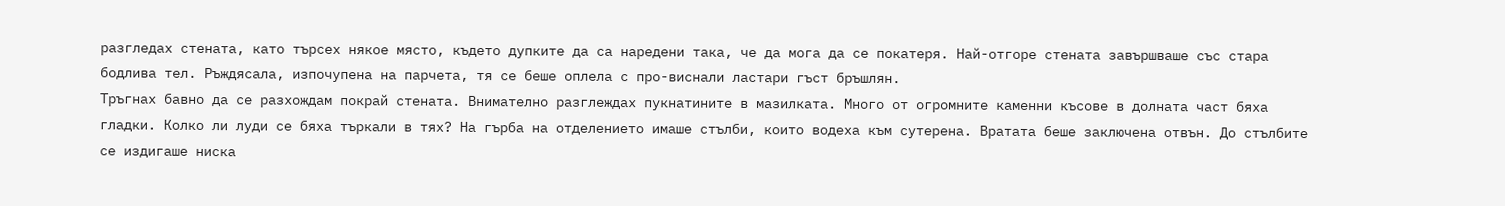разгледах стената, като търсех някое място, където дупките да са наредени така, че да мога да се покатеря. Най-отгоре стената завършваше със стара бодлива тел. Ръждясала, изпочупена на парчета, тя се беше оплела с про-виснали ластари гъст бръшлян.
Тръгнах бавно да се разхождам покрай стената. Внимателно разглеждах пукнатините в мазилката. Много от огромните каменни късове в долната част бяха гладки. Колко ли луди се бяха търкали в тях? На гърба на отделението имаше стълби, които водеха към сутерена. Вратата беше заключена отвън. До стълбите се издигаше ниска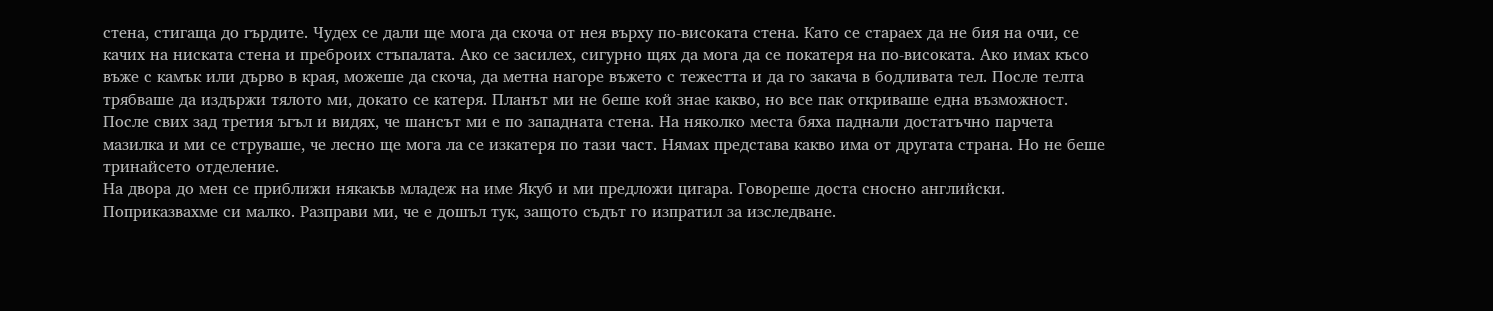стена, стигаща до гърдите. Чудех се дали ще мога да скоча от нея върху по-високата стена. Като се стараех да не бия на очи, се качих на ниската стена и преброих стъпалата. Ако се засилех, сигурно щях да мога да се покатеря на по-високата. Ако имах късо въже с камък или дърво в края, можеше да скоча, да метна нагоре въжето с тежестта и да го закача в бодливата тел. После телта трябваше да издържи тялото ми, докато се катеря. Планът ми не беше кой знае какво, но все пак откриваше една възможност.
После свих зад третия ъгъл и видях, че шансът ми е по западната стена. На няколко места бяха паднали достатъчно парчета мазилка и ми се струваше, че лесно ще мога ла се изкатеря по тази част. Нямах представа какво има от другата страна. Но не беше тринайсето отделение.
На двора до мен се приближи някакъв младеж на име Якуб и ми предложи цигара. Говореше доста сносно английски. Поприказвахме си малко. Разправи ми, че е дошъл тук, защото съдът го изпратил за изследване.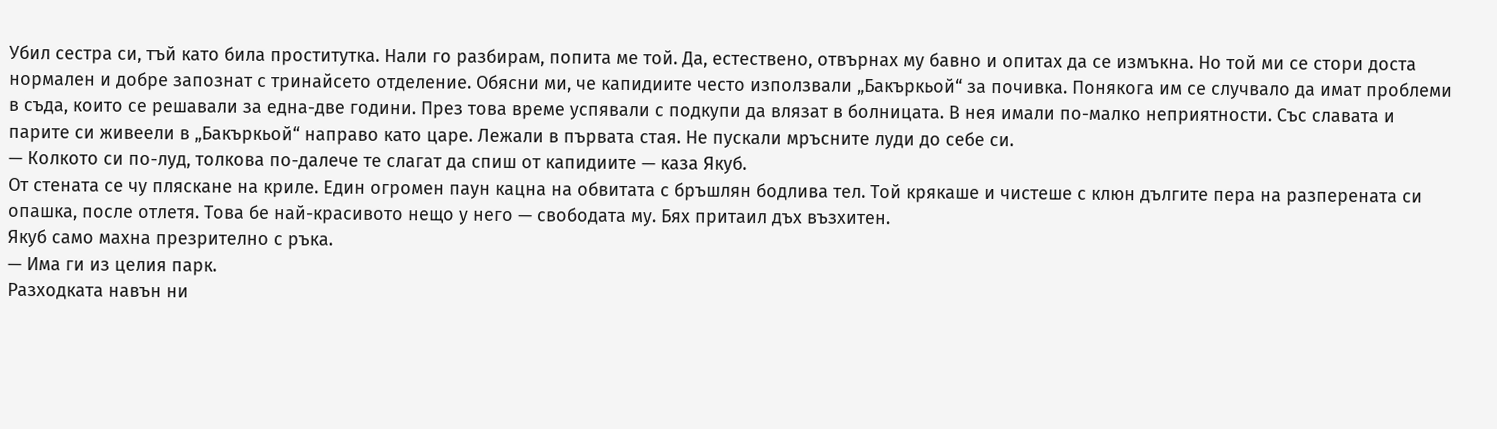Убил сестра си, тъй като била проститутка. Нали го разбирам, попита ме той. Да, естествено, отвърнах му бавно и опитах да се измъкна. Но той ми се стори доста нормален и добре запознат с тринайсето отделение. Обясни ми, че капидиите често използвали „Бакъркьой“ за почивка. Понякога им се случвало да имат проблеми в съда, които се решавали за една-две години. През това време успявали с подкупи да влязат в болницата. В нея имали по-малко неприятности. Със славата и парите си живеели в „Бакъркьой“ направо като царе. Лежали в първата стая. Не пускали мръсните луди до себе си.
— Колкото си по-луд, толкова по-далече те слагат да спиш от капидиите — каза Якуб.
От стената се чу пляскане на криле. Един огромен паун кацна на обвитата с бръшлян бодлива тел. Той крякаше и чистеше с клюн дългите пера на разперената си опашка, после отлетя. Това бе най-красивото нещо у него — свободата му. Бях притаил дъх възхитен.
Якуб само махна презрително с ръка.
— Има ги из целия парк.
Разходката навън ни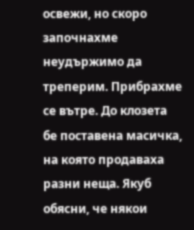освежи, но скоро започнахме неудържимо да треперим. Прибрахме се вътре. До клозета бе поставена масичка, на която продаваха разни неща. Якуб обясни, че някои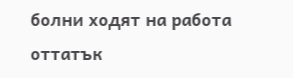болни ходят на работа оттатък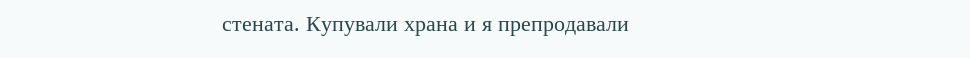стената. Купували храна и я препродавали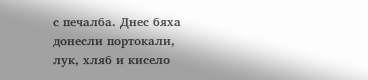с печалба. Днес бяха донесли портокали, лук, хляб и кисело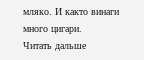мляко. И както винаги много цигари.
Читать дальше